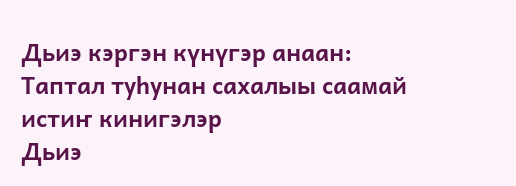Дьиэ кэргэн күнүгэр анаан: Таптал туһунан сахалыы саамай истиҥ кинигэлэр
Дьиэ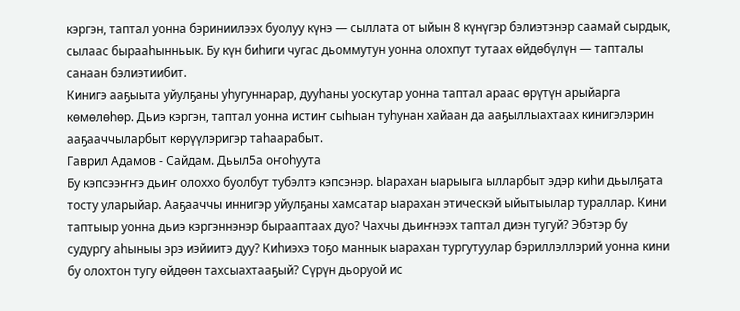кэргэн, таптал уонна бэриниилээх буолуу күнэ — сыллата от ыйын 8 күнүгэр бэлиэтэнэр саамай сырдык, сылаас бырааһынньык. Бу күн биһиги чугас дьоммутун уонна олохпут тутаах өйдөбүлүн — тапталы санаан бэлиэтиибит.
Кинигэ ааҕыыта уйулҕаны уһугуннарар, дууһаны уоскутар уонна таптал араас өрүтүн арыйарга көмөлөһөр. Дьиэ кэргэн, таптал уонна истиҥ сыһыан туһунан хайаан да ааҕыллыахтаах кинигэлэрин ааҕааччыларбыт көрүүлэригэр таһаарабыт.
Гаврил Адамов - Сайдам. Дьыл5а оҥоһуута
Бу кэпсээҥҥэ дьиҥ олоххо буолбут тубэлтэ кэпсэнэр. Ыарахан ыарыыга ылларбыт эдэр киһи дьылҕата тосту уларыйар. Ааҕааччы иннигэр уйулҕаны хамсатар ыарахан этическэй ыйытыылар тураллар. Кини таптыыр уонна дьиэ кэргэннэнэр бырааптаах дуо? Чахчы дьиҥнээх таптал диэн тугуй? Эбэтэр бу судургу аһыныы эрэ иэйиитэ дуу? Киһиэхэ тоҕо маннык ыарахан тургутуулар бэриллэллэрий уонна кини бу олохтон тугу өйдөөн тахсыахтааҕый? Сүрүн дьоруой ис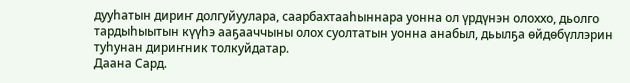дууһатын дириҥ долгуйуулара, саарбахтааһыннара уонна ол үрдүнэн олоххо, дьолго тардыһыытын күүһэ ааҕааччыны олох суолтатын уонна анабыл, дьылҕа өйдөбүллэрин туһунан дириҥник толкуйдатар.
Даана Сард.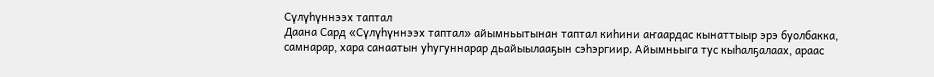Сүлүһүннээх таптал
Даана Сард «Сүлүһүннээх таптал» айымньытынан таптал киһини аҥаардас кынаттыыр эрэ буолбакка, самнарар, хара санаатын уһугуннарар дьайыылааҕын сэһэргиир. Айымньыга тус кыһалҕалаах, араас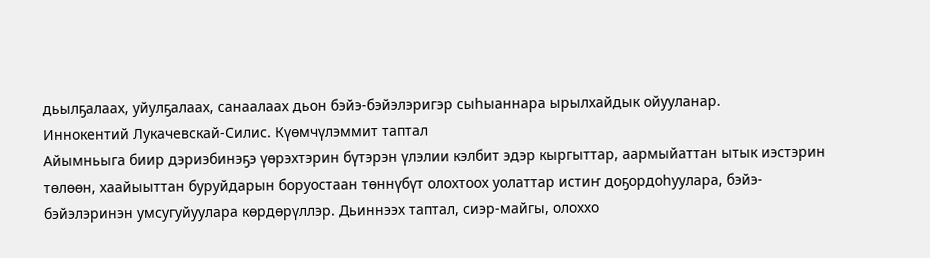дьылҕалаах, уйулҕалаах, санаалаах дьон бэйэ-бэйэлэригэр сыһыаннара ырылхайдык ойууланар.
Иннокентий Лукачевскай-Силис. Күөмчүлэммит таптал
Айымньыга биир дэриэбинэҕэ үөрэхтэрин бүтэрэн үлэлии кэлбит эдэр кыргыттар, аармыйаттан ытык иэстэрин төлөөн, хаайыыттан буруйдарын боруостаан төннүбүт олохтоох уолаттар истиҥ доҕордоһуулара, бэйэ-бэйэлэринэн умсугуйуулара көрдөрүллэр. Дьиннээх таптал, сиэр-майгы, олоххо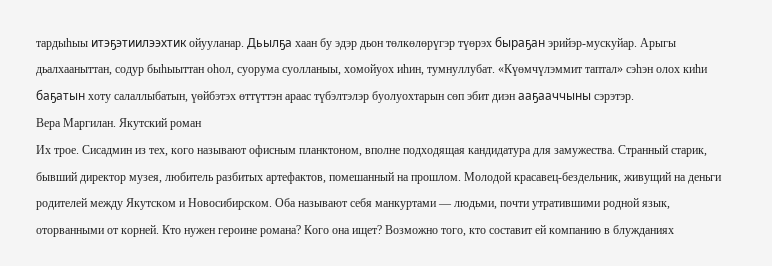тардыһыы итэҕэтиилээхтик ойууланар. Дьылҕа хаан бу эдэр дьон төлкөлөрүгэр түөрэх быраҕан эрийэр-мускуйар. Арыгы дьалхааныттан, содур быһыыттан оһол, суорума суолланыы, хомойуох иһин, тумнуллубат. «Күөмчүлэммит таптал» сэһэн олох киһи баҕатын хоту салаллыбатын, үөйбэтэх өттүттэн араас түбэлтэлэр буолуохтарын сөп эбит диэн ааҕааччыны сэрэтэр.
Вера Маргилан. Якутский роман
Их трое. Сисадмин из тех, кого называют офисным планктоном, вполне подходящая кандидатура для замужества. Странный старик, бывший директор музея, любитель разбитых артефактов, помешанный на прошлом. Молодой красавец-бездельник, живущий на деньги родителей между Якутском и Новосибирском. Оба называют себя манкуртами — людьми, почти утратившими родной язык, оторванными от корней. Кто нужен героине романа? Кого она ищет? Возможно того, кто составит ей компанию в блужданиях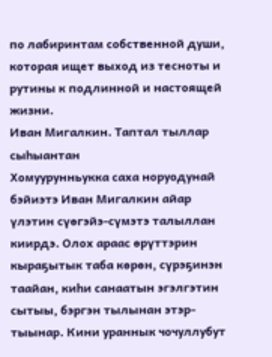по лабиринтам собственной души, которая ищет выход из тесноты и рутины к подлинной и настоящей жизни.
Иван Мигалкин. Таптал тыллар сыһыантан
Хомуурунньукка саха норуодунай бэйиэтэ Иван Мигалкин айар үлэтин сүөгэйэ-сүмэтэ талыллан киирдэ. Олох араас өрүттэрин кыраҕытык таба көрөн, сүрэҕинэн таайан, киһи санаатын эгэлгэтин сытыы, бэргэн тылынан этэр-тыынар. Кини ураннык чочуллубут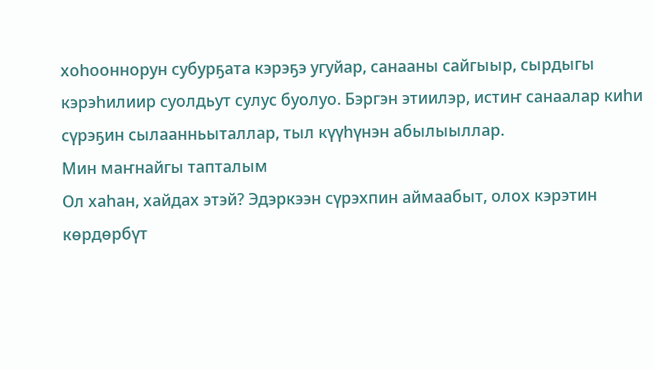хоһооннорун субурҕата кэрэҕэ угуйар, санааны сайгыыр, сырдыгы кэрэһилиир суолдьут сулус буолуо. Бэргэн этиилэр, истиҥ санаалар киһи сүрэҕин сылаанньыталлар, тыл күүһүнэн абылыыллар.
Мин маҥнайгы тапталым
Ол хаһан, хайдах этэй? Эдэркээн сүрэхпин аймаабыт, олох кэрэтин көрдөрбүт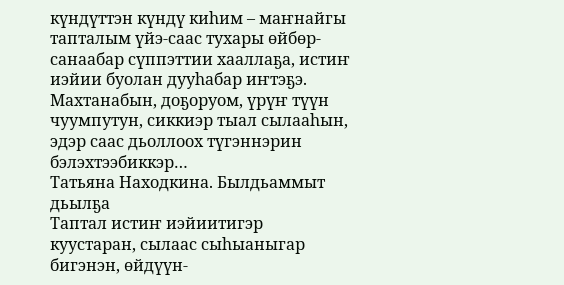күндүттэн күндү киһим – маҥнайгы тапталым үйэ-саас тухары өйбөр-санаабар сүппэттии хааллаҕа, истиҥ иэйии буолан дууһабар иҥтэҕэ. Махтанабын, доҕоруом, үрүҥ түүн чуумпутун, сиккиэр тыал сылааһын, эдэр саас дьоллоох түгэннэрин бэлэхтээбиккэр…
Татьяна Находкина. Былдьаммыт дьылҕа
Таптал истиҥ иэйиитигэр куустаран, сылаас сыһыаныгар бигэнэн, өйдүүн-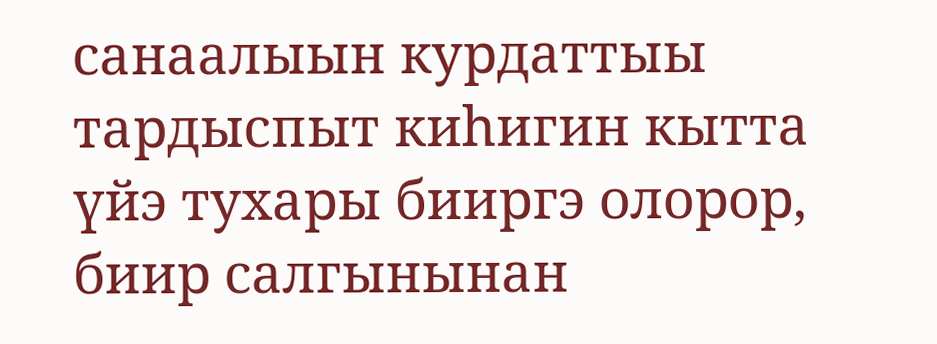санаалыын курдаттыы тардыспыт киһигин кытта үйэ тухары бииргэ олорор, биир салгынынан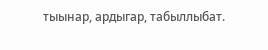тыынар, ардыгар, табыллыбат.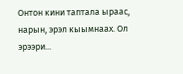Онтон кини таптала ыраас, нарын, эрэл кыымнаах. Ол эрээри...